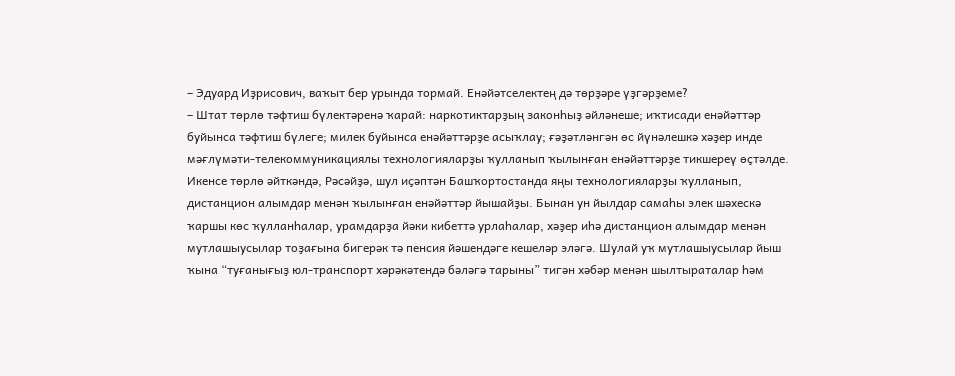– Эдуард Иҙрисович, ваҡыт бер урында тормай. Енәйәтселектең дә төрҙәре үҙгәрҙеме?
– Штат төрлө тәфтиш бүлектәренә ҡарай: наркотиктарҙың законһыҙ әйләнеше; иҡтисади енәйәттәр буйынса тәфтиш бүлеге; милек буйынса енәйәттәрҙе асыҡлау; ғәҙәтләнгән өс йүнәлешкә хәҙер инде мәғлүмәти-телекоммуникациялы технологияларҙы ҡулланып ҡылынған енәйәттәрҙе тикшереү өҫтәлде. Икенсе төрлө әйткәндә, Рәсәйҙә, шул иҫәптән Башҡортостанда яңы технологияларҙы ҡулланып, дистанцион алымдар менән ҡылынған енәйәттәр йышайҙы. Бынан ун йылдар самаһы элек шәхескә ҡаршы көс ҡулланһалар, урамдарҙа йәки кибеттә урлаһалар, хәҙер иһә дистанцион алымдар менән мутлашыусылар тоҙағына бигерәк тә пенсия йәшендәге кешеләр эләгә. Шулай уҡ мутлашыусылар йыш ҡына “туғанығыҙ юл-транспорт хәрәкәтендә бәләгә тарыны” тигән хәбәр менән шылтыраталар һәм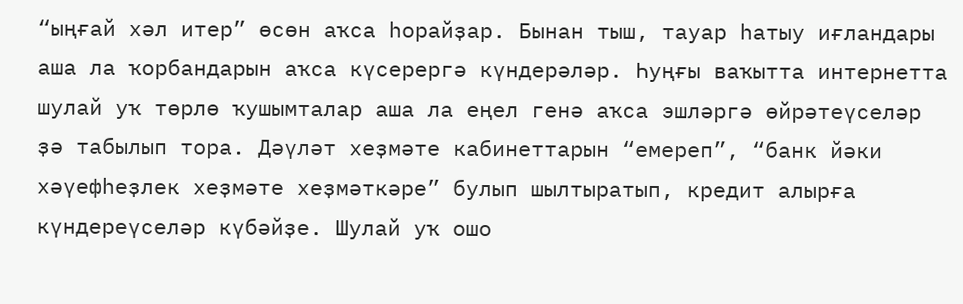“ыңғай хәл итер” өсөн аҡса һорайҙар. Бынан тыш, тауар һатыу иғландары аша ла ҡорбандарын аҡса күсерергә күндерәләр. Һуңғы ваҡытта интернетта шулай уҡ төрлө ҡушымталар аша ла еңел генә аҡса эшләргә өйрәтеүселәр ҙә табылып тора. Дәүләт хеҙмәте кабинеттарын “емереп”, “банк йәки хәүефһеҙлек хеҙмәте хеҙмәткәре” булып шылтыратып, кредит алырға күндереүселәр күбәйҙе. Шулай уҡ ошо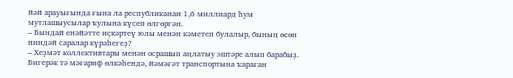йәй арауығында ғына ла республиканан 1,6 миллиард һум мутлашыусылар ҡулына күсеп өлгөргән.
– Бындай енәйәтте иҫкәртеү юлы менән кәметеп булалыр, бының өсөн ниндәй саралар күрәһегеҙ?
– Хеҙмәт коллективтары менән осрашып аңлатыу эштәре алып барабыҙ. Бигерәк тә мәғариф өлкәһендә, йәмәғәт транспортына ҡараған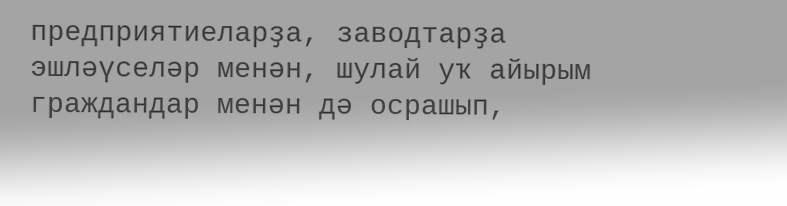предприятиеларҙа, заводтарҙа эшләүселәр менән, шулай уҡ айырым граждандар менән дә осрашып,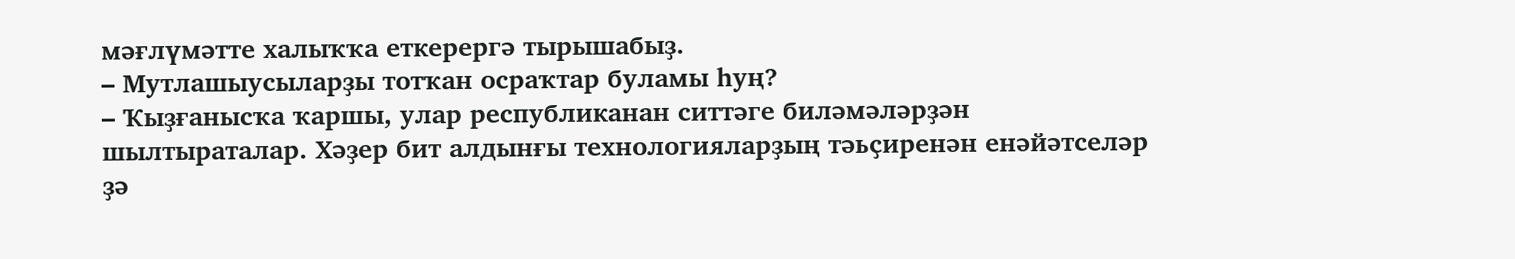мәғлүмәтте халыҡҡа еткерергә тырышабыҙ.
– Мутлашыусыларҙы тотҡан осраҡтар буламы һуң?
– Ҡыҙғанысҡа ҡаршы, улар республиканан ситтәге биләмәләрҙән шылтыраталар. Хәҙер бит алдынғы технологияларҙың тәьҫиренән енәйәтселәр ҙә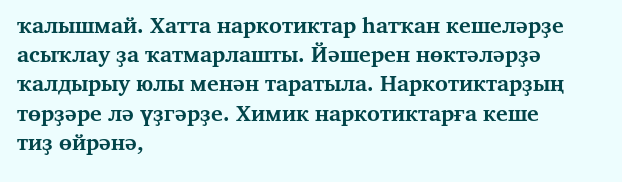ҡалышмай. Хатта наркотиктар һатҡан кешеләрҙе асыҡлау ҙа ҡатмарлашты. Йәшерен нөктәләрҙә ҡалдырыу юлы менән таратыла. Наркотиктарҙың төрҙәре лә үҙгәрҙе. Химик наркотиктарға кеше тиҙ өйрәнә,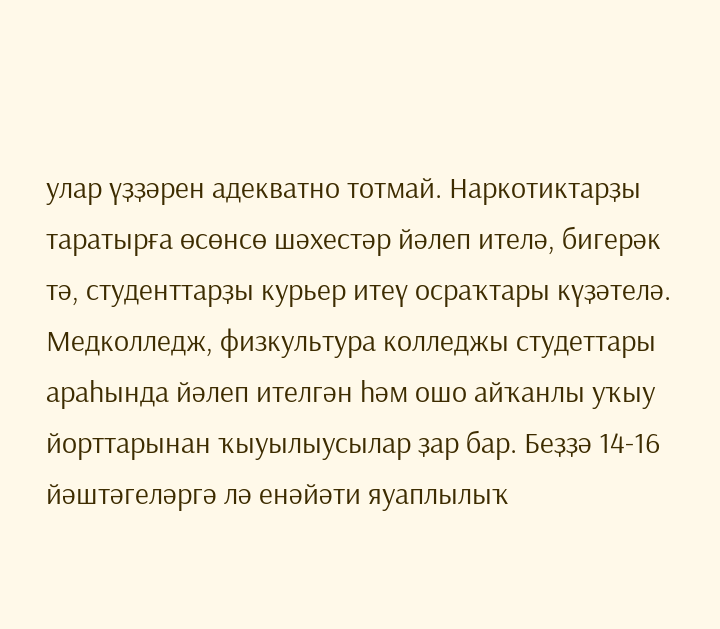улар үҙҙәрен адекватно тотмай. Наркотиктарҙы таратырға өсөнсө шәхестәр йәлеп ителә, бигерәк тә, студенттарҙы курьер итеү осраҡтары күҙәтелә. Медколледж, физкультура колледжы студеттары араһында йәлеп ителгән һәм ошо айҡанлы уҡыу йорттарынан ҡыуылыусылар ҙар бар. Беҙҙә 14-16 йәштәгеләргә лә енәйәти яуаплылыҡ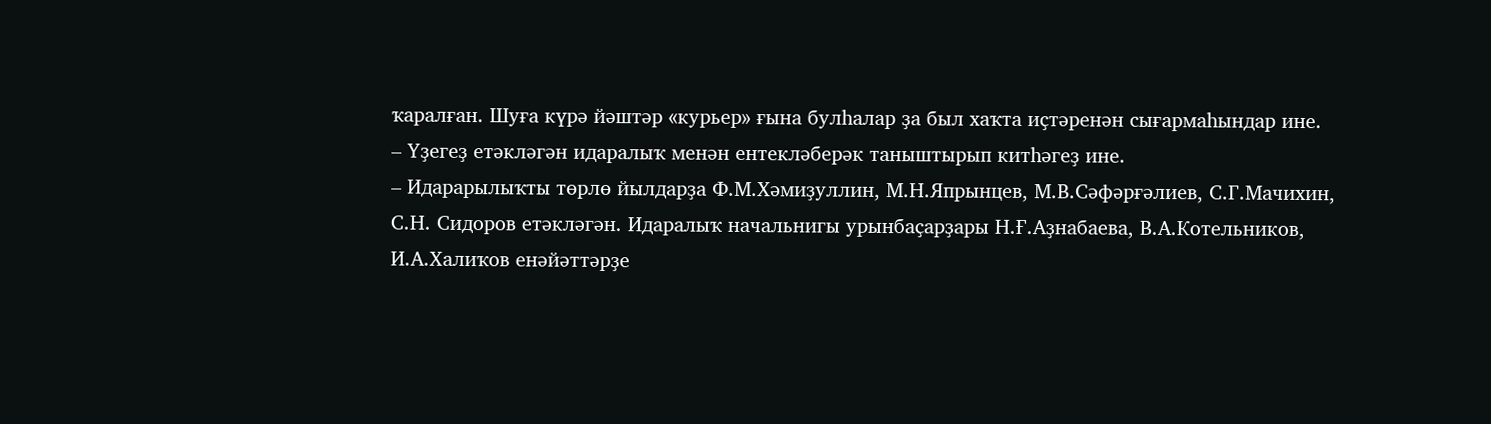ҡаралған. Шуға күрә йәштәр «курьер» ғына булһалар ҙа был хаҡта иҫтәренән сығармаһындар ине.
– Үҙегеҙ етәкләгән идаралыҡ менән ентекләберәк таныштырып китһәгеҙ ине.
– Идарарылыҡты төрлө йылдарҙа Ф.М.Хәмиҙуллин, М.Н.Япрынцев, М.В.Сәфәрғәлиев, С.Г.Мачихин, С.Н. Сидоров етәкләгән. Идаралыҡ начальнигы урынбаҫарҙары Н.Ғ.Аҙнабаева, В.А.Котельников, И.А.Халиҡов енәйәттәрҙе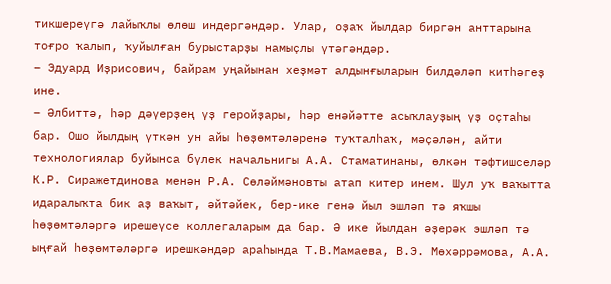тикшереүгә лайыҡлы өлөш индергәндәр. Улар, оҙаҡ йылдар биргән анттарына тоғро ҡалып, ҡуйылған бурыстарҙы намыҫлы үтәгәндәр.
– Эдуард Иҙрисович, байрам уңайынан хеҙмәт алдынғыларын билдәләп китһәгеҙ ине.
– Әлбиттә, һәр дәүерҙең үҙ геройҙары, һәр енәйәтте асыҡлауҙың үҙ оҫтаһы бар. Ошо йылдың үткән ун айы һөҙөмтәләренә туҡталһаҡ, мәҫәлән, айти технологиялар буйынса бүлек начальнигы А.А. Стаматинаны, өлкән тәфтишселәр К.Р. Сиражетдинова менән Р.А. Сөләймәновты атап китер инем. Шул уҡ ваҡытта идаралыҡта бик аҙ ваҡыт, әйтәйек, бер-ике генә йыл эшләп тә яҡшы һөҙөмтәләргә ирешеүсе коллегаларым да бар. Ә ике йылдан әҙерәк эшләп тә ыңғай һөҙөмтәләргә ирешкәндәр араһында Т.В.Мамаева, В.Э. Мөхәррәмова, А.А.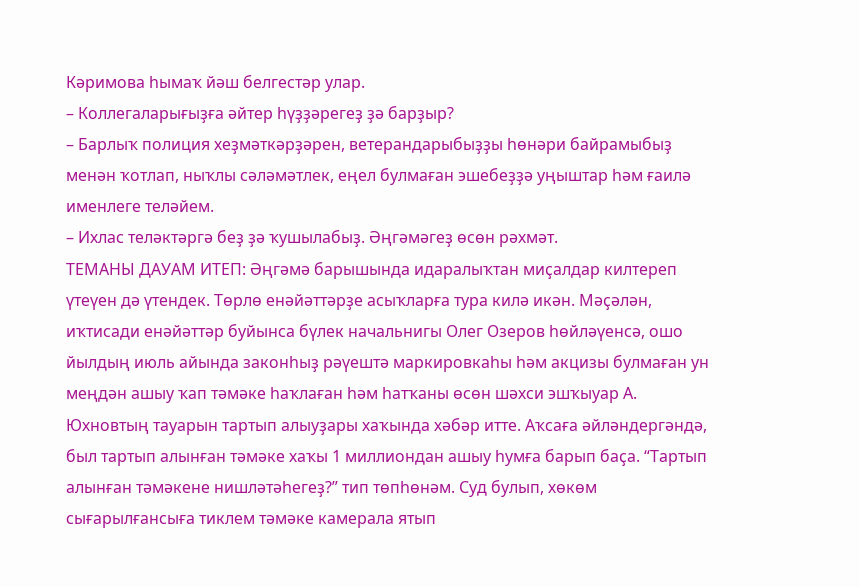Кәримова һымаҡ йәш белгестәр улар.
– Коллегаларығыҙға әйтер һүҙҙәрегеҙ ҙә барҙыр?
– Барлыҡ полиция хеҙмәткәрҙәрен, ветерандарыбыҙҙы һөнәри байрамыбыҙ менән ҡотлап, ныҡлы сәләмәтлек, еңел булмаған эшебеҙҙә уңыштар һәм ғаилә именлеге теләйем.
– Ихлас теләктәргә беҙ ҙә ҡушылабыҙ. Әңгәмәгеҙ өсөн рәхмәт.
ТЕМАНЫ ДАУАМ ИТЕП: Әңгәмә барышында идаралыҡтан миҫалдар килтереп үтеүен дә үтендек. Төрлө енәйәттәрҙе асыҡларға тура килә икән. Мәҫәлән, иҡтисади енәйәттәр буйынса бүлек начальнигы Олег Озеров һөйләүенсә, ошо йылдың июль айында законһыҙ рәүештә маркировкаһы һәм акцизы булмаған ун меңдән ашыу ҡап тәмәке һаҡлаған һәм һатҡаны өсөн шәхси эшҡыуар А. Юхновтың тауарын тартып алыуҙары хаҡында хәбәр итте. Аҡсаға әйләндергәндә, был тартып алынған тәмәке хаҡы 1 миллиондан ашыу һумға барып баҫа. “Тартып алынған тәмәкене нишләтәһегеҙ?” тип төпһөнәм. Суд булып, хөкөм сығарылғансыға тиклем тәмәке камерала ятып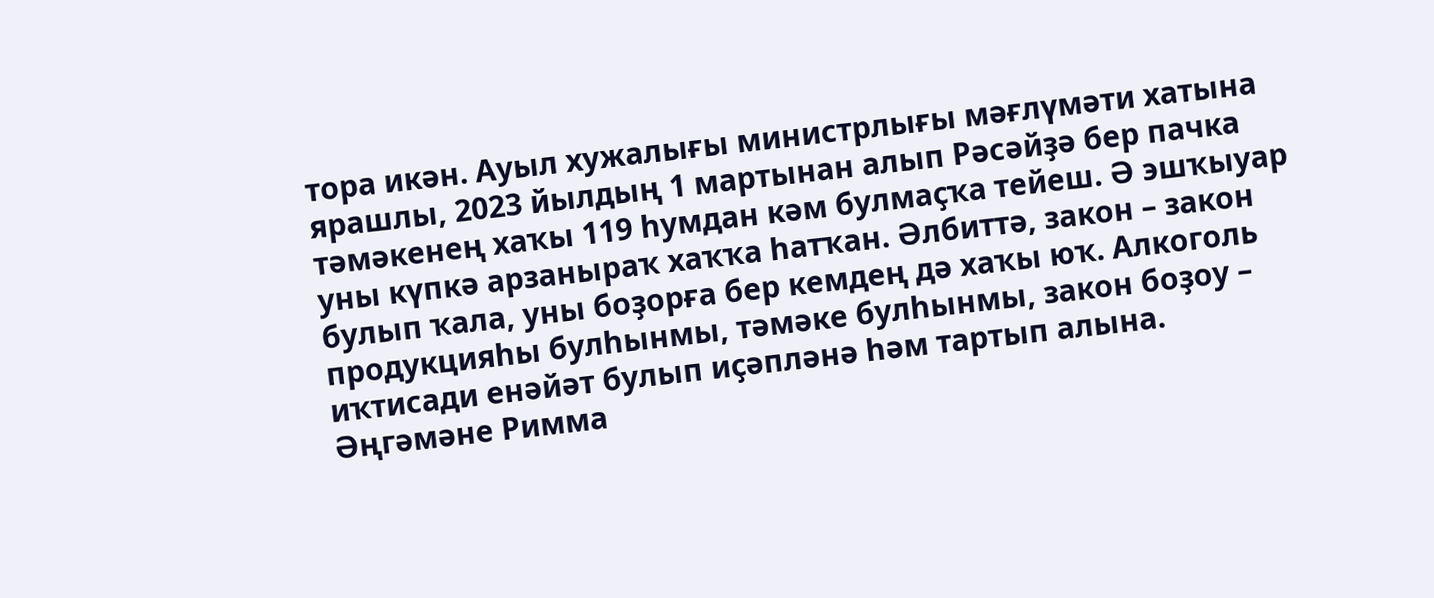тора икән. Ауыл хужалығы министрлығы мәғлүмәти хатына ярашлы, 2023 йылдың 1 мартынан алып Рәсәйҙә бер пачка тәмәкенең хаҡы 119 һумдан кәм булмаҫҡа тейеш. Ә эшҡыуар уны күпкә арзаныраҡ хаҡҡа һатҡан. Әлбиттә, закон – закон булып ҡала, уны боҙорға бер кемдең дә хаҡы юҡ. Алкоголь продукцияһы булһынмы, тәмәке булһынмы, закон боҙоу – иҡтисади енәйәт булып иҫәпләнә һәм тартып алына.
Әңгәмәне Римма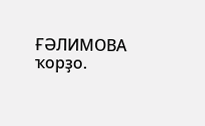ҒӘЛИМОВА ҡорҙо.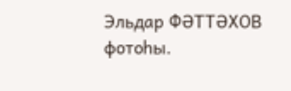Эльдар ФӘТТӘХОВ фотоһы.